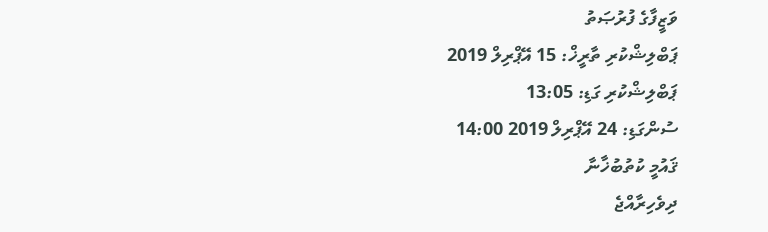ވަޒީފާގެ ފުރުޞަތު
ޕަބްލިޝްކުރި ތާރީޚް: 15 އޭޕްރިލް 2019
ޕަބްލިޝްކުރި ގަޑި: 13:05
ސުންގަޑި: 24 އޭޕްރިލް 2019 14:00
ޤައުމީ ކުތުބުޚާނާ
ދިވެހިރާއްޖެ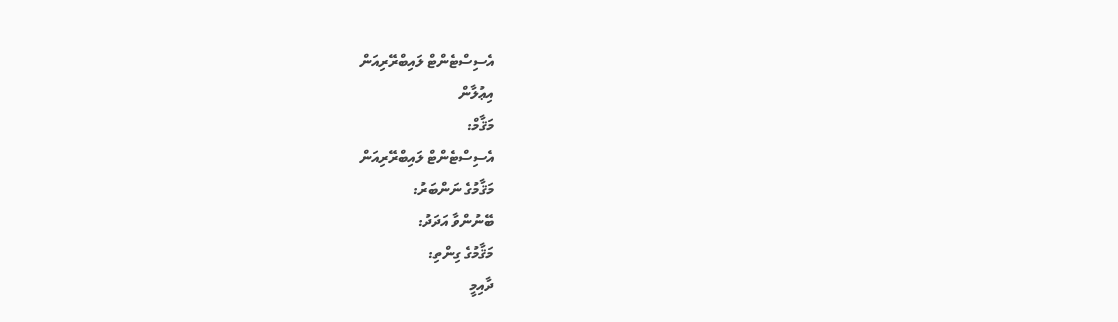އެސިސްޓެންޓް ލައިބްރޭރިއަން
އިޢުލާން
މަޤާމް:
އެސިސްޓެންޓް ލައިބްރޭރިއަން
މަޤާމުގެ ނަންބަރު:
ބޭނުންވާ އަދަދު:
މަޤާމުގެ ގިންތި:
ދާއިމީ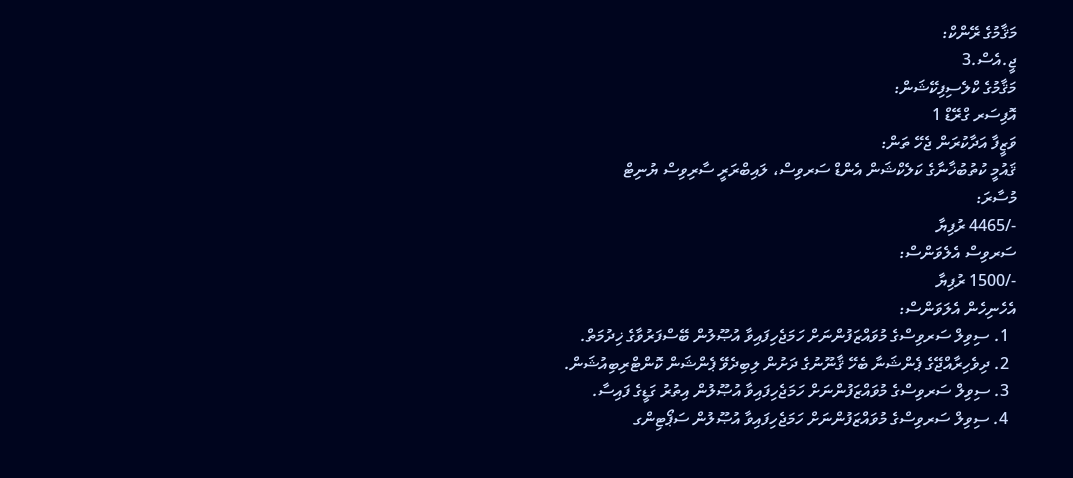މަޤާމުގެ ރޭންކް:
ޖީ.އެސް.3
މަޤާމުގެ ކްލެސިފިކޭޝަން:
އޮފިސަރ ގްރޭޑް 1
ވަޒީފާ އަދާކުރަން ޖެހޭ ތަން:
ޤައުމީ ކުތުބުޚާނާގެ ކަލެކްޝަން އެންޑް ސަރވިސް، ލައިބްރަރީ ސާރިވިސް ޔުނިޓް
މުސާރަ:
-/4465 ރުފިޔާ
ސަރވިސް އެލެވަންސް:
-/1500 ރުފިޔާ
އެހެނިހެން އެލަވަންސް:
  1. ސިވިލް ސަރވިސްގެ މުވައްޒަފުންނަށް ހަމަޖެހިފައިވާ އުޞޫލުން ބޭސްފަރުވާގެ ޚިދުމަތް.
  2. ދިވެހިރާއްޖޭގެ ޕެންޝަނާ ބެހޭ ޤާނޫނުގެ ދަށުން ލިބިދެވޭ ޕެންޝަން ކޮންޓްރިބިއުޝަން.
  3. ސިވިލް ސަރވިސްގެ މުވައްޒަފުންނަށް ހަމަޖެހިފައިވާ އުޞޫލުން އިތުރު ގަޑީގެ ފައިސާ.
  4. ސިވިލް ސަރވިސްގެ މުވައްޒަފުންނަށް ހަމަޖެހިފައިވާ އުޞޫލުން ސަޕޯޓިންގ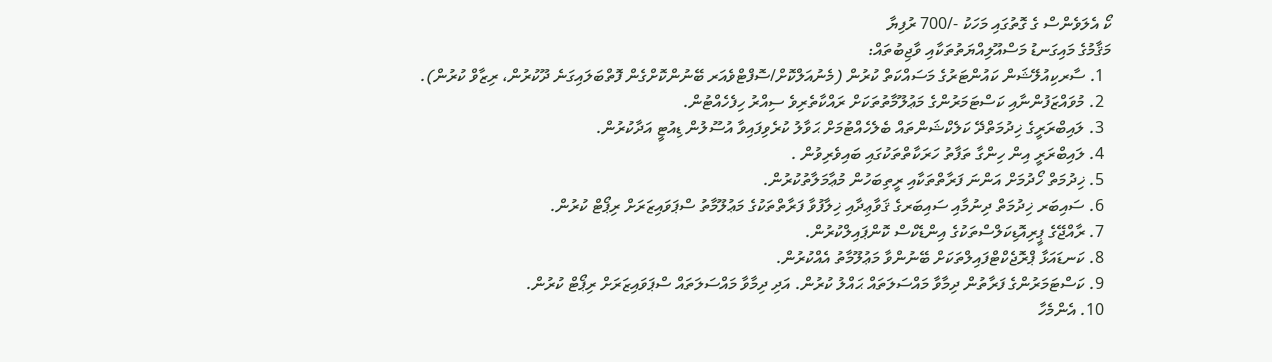ކޯ އެލަވެންސް ގެ ގޮތުގައި މަހަކު -/700 ރުފިޔާ
މަޤާމުގެ މައިގަނޑު މަސްއޫލިއްޔަތުތަކާއި ވާޖިބުތައް:
  1. ސާރކިއުލޭޝަން ކައުންޓަރުގެ މަސައްކަތް ކުރުން (މެނުއަލްކޮށް/ސޮފްޓްވެއަރ ބޭނުންކޮށްގެން ފޮތްބަލައިގަނެ ދޫކުރުން، ރިޒާވް ކުރުން).
  2. މުވައްޒަފުންނާއި ކަސްޓަމަރުންގެ މަޢުލޫމާތުތަކަށް ރައްކާތެރިވެ ސިއްރު ހިފެހެއްޓުން.
  3. ލައިބްރަރީގެ ޚިދުމަތްދޭ ކަލެކްޝަންތައް ބެލެހެއްޓުމަށް ޙަވާލު ކުރެވިފައިވާ އުސޫލުން ޑިއުޓީ އަދާކުރުން.
  4. ލައިބްރަރީ އިން ހިންގާ ތަފާތު ހަރަކާތްތަކުގައި ބައިވެރިވުން .
  5. ޚިދުމަތް ހޯދުމަށް އަންނަ ފަރާތްތަކާއި ރީތިބަހުން މުޢާމަލާތުކުރުން.
  6. ސައިބަރ ޚިދުމަތް ދިނުމާއި ސައިބަރގެ ޤަވާޢިދާއި ޚިލާފުވާ ފަރާތްތަކުގެ މަޢުލޫމާތު ސްޕަވައިޒަރަށް ރިޕޯޓް ކުރުން.
  7. ރާއްޖޭގެ ޕީރިއޮޑިކަލްސްތަކުގެ އިންޑެކްސް ކޮންޕައިލްކުރުން.
  8. ކަނޑައަޅާ ޕްރޮޖެކްޓްފައިލްތަކަށް ބޭނުންވާ މަޢުލޫމާތު އެއްކުރުން.
  9. ކަސްޓަމަރުންގެ ފަރާތުން ދިމާވާ މައްސަލަތައް ޙައްލު ކުރުން. އަދި ދިމާވާ މައްސަލަތައް ސްޕަވައިޒަރަށް ރިޕޯޓް ކުރުން.
  10. އެންމެހާ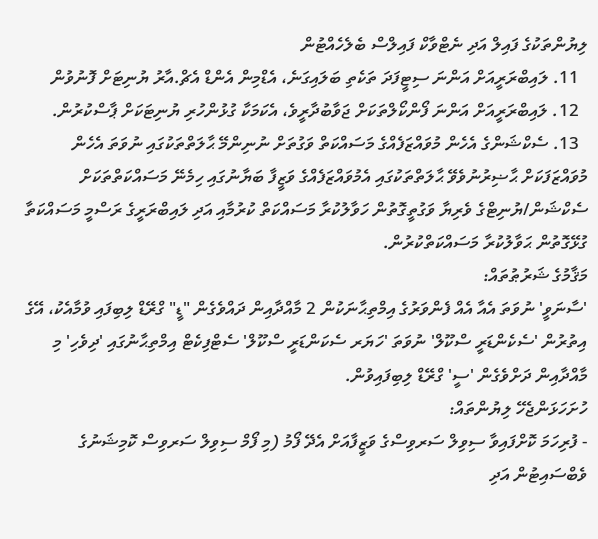ލިޔުންތަކުގެ ފައިލް އަދި ނެޓްވާކް ފައިލްސް ބެލެހެއްޓުން
  11. ލައިބްރަރީއަށް އަންނަ ސިޓީފަދަ ތަކެތި ބަލައިގަނެ، އެޑްމިން އެންޑް އެޗް.އާރު ޔުނިޓަށް ފޮނުވުން
  12. ލައިބްރަރީއަށް އަންނަ ފޯންކޯލްތަކަށް ޖަވާބުދާރީވެ، އެކަމަކާ ގުޅުންހުރި ޔުނިޓަކަށް ޕާސްކުރުން.
  13. ސެކްޝަންގެ އެހެން މުވައްޒަފެއްގެ މަސައްކަތް ވަގުތަށް ނުނިންމޭ ޙާލަތްތަކުގައި ނުވަތަ އެހެން މުވައްޒަފަކަށް ޙާޟިރުނުވެވޭ ޙާލަތްތަކުގައި އެމުވައްޒަފެއްގެ ވަޒީފާ ބަޔާނުގައި ހިމެނޭ މަސައްކަތްތަކަށް ސެކްޝަން/ޔުނިޓްގެ ވެރިޔާ ވަގުތީގޮތުން ހަވާލުކުރާ މަސައްކަތް ކުރުމާއި އަދި ލައިބްރަރީގެ ރަސްމީ މަސައްކަތާ ގުޅޭގޮތުން ޙަވާލުކުރާ މަސައްކަތްކުރުން.
މަޤާމުގެ ޝަރުޠުތައް:
'ސާނަވީ' ނުވަތަ އެއާ އެއް ފެންވަރުގެ އިމްތިޙާނަކުން 2 މާއްދާއިން ދައްވެގެން "ޑީ" ގްރޭޑް ލިބިފައި ވުމާއެކު، އޭގެ އިތުރުން 'ސެކެންޑަރީ ސްކޫލް' ނުވަތަ 'ހަޔަރ ސެކަންޑަރީ ސްކޫލް' ސެޓްފިކެޓް އިމްތިޙާނުގައި 'ދިވެހި' މި މާއްދާއިން ދަށްވެގެން 'ސީ' ގްރޭޑް ލިބިފައިވުން.
ހުށަހަޅަންޖެހޭ ލިޔުންތައް:
- ފުރިހަމަ ކޮށްފައިވާ ސިވިލް ސަރވިސްގެ ވަޒީފާއަށް އެދޭ ފޯމު (މި ފޯމް ސިވިލް ސަރވިސް ކޮމިޝަނުގެ ވެބްސައިޓުން އަދި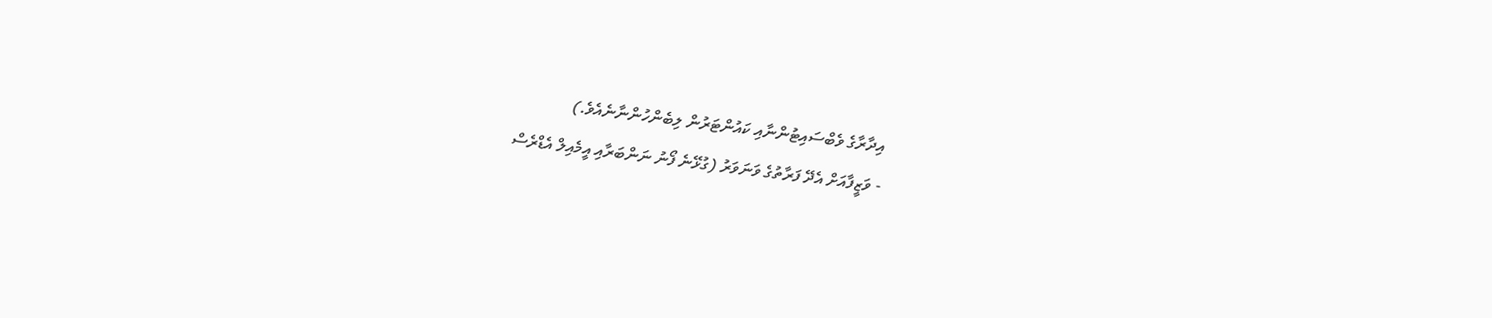އިދާރާގެ ވެބްސައިޓުންނާއި ކައުންޓަރުން ލިބެންހުންނާނެއެވެ.)
- ވަޒީފާއަށް އެދޭ ފަރާތުގެ ވަނަވަރު (ގުޅޭނެ ފޯނު ނަންބަރާއި އީމެއިލް އެޑްރެސް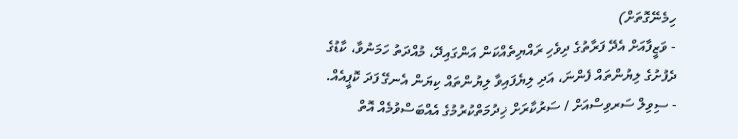ހިމެނޭގޮތަށް)
- ވަޒީފާއަށް އެދޭ ފަރާތުގެ ދިވެހި ރައްޔިތެއްކަން އަންގައިދޭ، މުއްދަތު ހަމަނުވާ، ކާޑުގެ ދެފުށުގެ ލިޔުންތައް ފެންނަ، އަދި ލިޔެފައިވާ ލިޔުންތައް ކިޔަން އެނގޭ ފަދަ ކޮޕީއެއް.
- ސިވިލް ސަރވިސްއަށް / ސަރުކާރަށް ޚިދުމަތްކުރުމުގެ އެއްބަސްވުމެއް އޮތް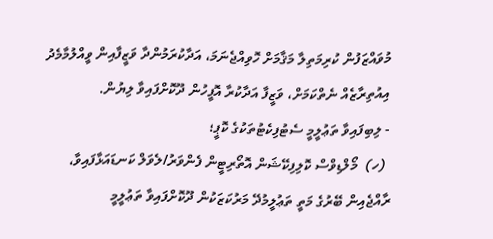މުވައްޒަފުން ކުރިމަތިލާ މަޤާމަށް ހޮވިއްޖެނަމަ، އަދާކުރަމުންދާ ވަޒީފާއިން ވީއްލުމާމެދު އިއުތިރާޒެއް ނެތްކަމަށް، ވަޒީފާ އަދާކުރާ އޮފީހުން ދޫކޮށްފައިވާ ލިޔުން.
- ލިބިފައިވާ ތަޢުލީމީ ސެޓުފިކެޓުތަކުގެ ކޮޕީ؛
 (ހ)  މޯލްޑިވްސް ކޮލިފިކޭޝަން އޮތޯރިޓީން ފެންވަރު/ލެވަލް ކަނޑައަޅާފައިވާ، ރާއްޖެއިން ބޭރުގެ މަތީ ތަޢުލީމުދޭ މަރުކަޒަކުން ދޫކޮށްފައިވާ ތަޢުލީމީ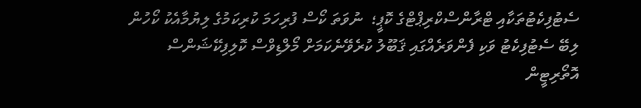ސެޓުފިކެޓުތަކާއި ޓްރާންސްކްރިޕްޓްގެ ކޮޕީ؛  ނުވަތަ ކޯސް ފުރިހަމަ ކުރިކަމުގެ ލިޔުމާއެކު ކޯހުން ލިބޭ ސެޓުފިކެޓު ވަކި ފެންވަރެއްގައި ޤަބޫލު ކުރެވޭނެކަމަށް މޯލްޑިވްސް ކޮލިފިކޭޝަންސް އޮތޯރިޓީން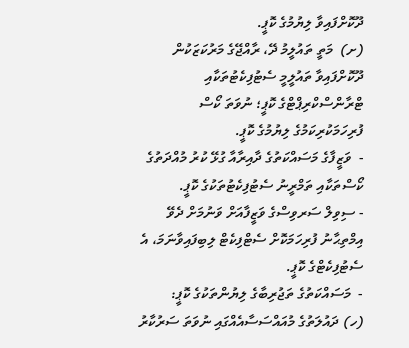ދޫކޮށްފައިވާ ލިޔުމުގެ ކޮޕީ.
(ށ)  މަތީ ތައުލީމު ދޭ، ރާއްޖޭގެ މަރުކަޒަކުން ދޫކޮށްފައިވާ ތައުލީމީ ސެޓުފިކެޓުތަކާއި ޓްރާންސްކްރިޕްޓްގެ ކޮޕީ؛ ނުވަތަ ކޯސް ފުރިހަމަކުރިކަމުގެ ލިޔުމުގެ ކޮޕީ.
-  ވަޒީފާގެ މަސައްކަތުގެ ދާއިރާއާ ގުޅޭ ކުރު މުއްދަތުގެ ކޯސްތަކާއި ތަމްރީނު ސެޓުފިކެޓުތަކުގެ ކޮޕީ.
- ސިވިލް ސަރވިސްގެ ވަޒީފާއަށް ވަނުމަށް ދެވޭ އިމްތިޙާނު ފުރިހަމަކޮށް ސެޓްފިކެޓް ލިބިފައިވާނަމަ، އެ ސެޓުފިކެޓްގެ ކޮޕީ.
-  މަސައްކަތުގެ ތަޖުރިބާގެ ލިޔުންތަކުގެ ކޮޕީ:
(ހ) ދައުލަތުގެ މުއައްސަސާއެއްގައި ނުވަތަ ސަރުކާރު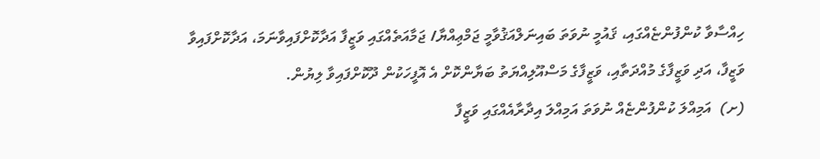ހިއްސާވާ ކުންފުންޏެއްގައި، ޤައުމީ ނުވަތަ ބައިނަލްއަޤުވާމީ ޖަމްޢިއްޔާ/ ޖަމާއަތެއްގައި ވަޒީފާ އަދާކޮށްފައިވާނަމަ، އަދާކޮށްފައިވާ ވަޒީފާ، އަދި ވަޒީފާގެ މުއްދަތާއި، ވަޒީފާގެ މަސްއޫލިއްޔަތު ބަޔާންކޮށް އެ އޮފީހަކުން ދޫކޮށްފައިވާ ލިޔުން.
(ށ)  އަމިއްލަ ކުންފުންޏެއް ނުވަތަ އަމިއްލަ އިދާރާއެއްގައި ވަޒީފާ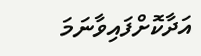އަދާކޮށްފައިވާނަމަ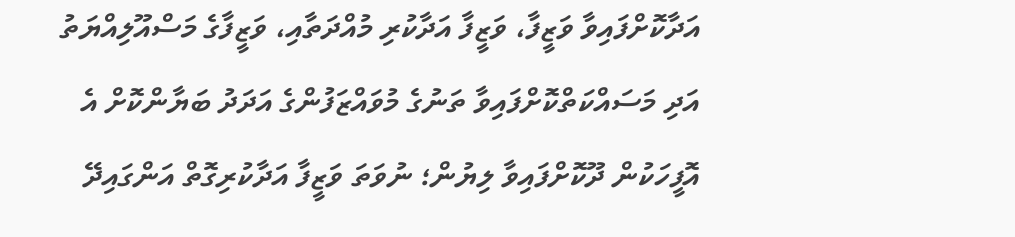އަދާކޮށްފައިވާ ވަޒީފާ، ވަޒީފާ އަދާކުރި މުއްދަތާއި، ވަޒީފާގެ މަސްއޫލިއްޔަތު އަދި މަސައްކަތްކޮށްފައިވާ ތަނުގެ މުވައްޒަފުންގެ އަދަދު ބަޔާންކޮށް އެ އޮފީހަކުން ދޫކޮށްފައިވާ ލިޔުން؛ ނުވަތަ ވަޒީފާ އަދާކުރިގޮތް އަންގައިދޭ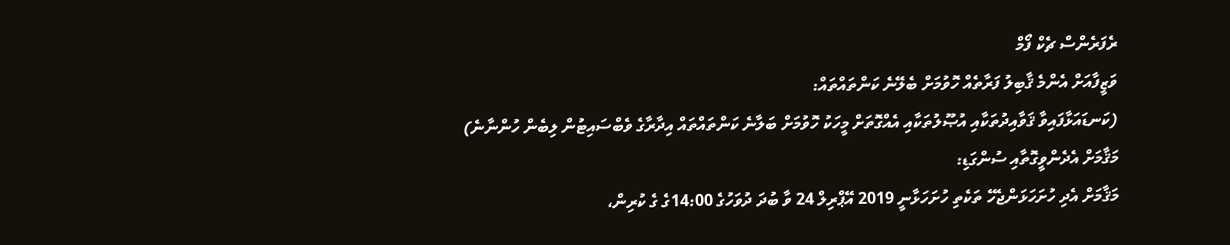ރެފަރެންސް ޗެކް ފޯމް
ވަޒީފާއަށް އެންމެ ޤާބިލު ފަރާތެއް ހޮވުމަށް ބެލޭނެ ކަންތައްތައް:
(ކަނޑައަޅާފައިވާ ޤަވާއިދުތަކާއި އުޞޫލުތަކާއި އެއްގޮތަށް މީހަކު ހޮވުމަށް ބަލާނެ ކަންތައްތައް އިދާރާގެ ވެބްސައިޓުން ލިބެން ހުންނާނެ)
މަޤާމަށް އެދެންވީގޮތާއި ސުންގަޑި:
މަޤާމަށް އެދި ހުށަހަޅަންޖެހޭ ތަކެތި ހުށަހަޅާނީ 2019 އޭޕްރިލް 24 ވާ ބުދަ ދުވަހުގެ 14:00ގެ ގެ ކުރިން،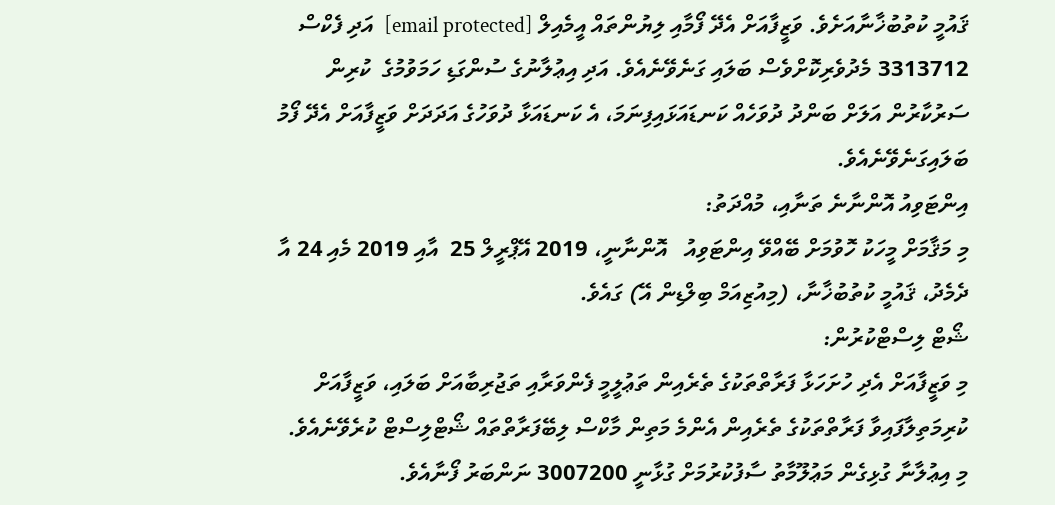ޤައުމީ ކުތުބުޚާނާއަށެވެ. ވަޒީފާއަށް އެދޭ ފޯމާއި ލިޔުންތައް އީމެއިލް [email protected]  އަދި ފެކްސް 3313712 މެދުވެރިކޮށްވެސް ބަލައި ގަނެވޭނެއެވެ. އަދި އިޢުލާނުގެ ސުންގަޑި ހަމަވުމުގެ  ކުރިން ސަރުކާރުން އަލަށް ބަންދު ދުވަހެއް ކަނޑައަޅައިފިނަމަ، އެ ކަނޑައަޅާ ދުވަހުގެ އަދަދަށް ވަޒީފާއަށް އެދޭ ފޯމު ބަލައިގަނެވޭނެއެވެ.
އިންޓަވިއު އޮންނާނެ ތަނާއި، މުއްދަތު:
މި މަޤާމަށް މީހަކު ހޮވުމަށް ބޭއްވޭ އިންޓަވިއު   އޮންނާނީ، 2019 އޭޕްރީލް 25  އާއި 2019 މެއި 24 އާ ދެމެދު، ޤައުމީ ކުތުބުޚާނާ، (މިއުޒިއަމް ބިލްޑިން އޭ) ގައެވެ.
ޝޯޓް ލިސްޓްކުރުން:
މި ވަޒީފާއަށް އެދި ހުށަހަޅާ ފަރާތްތަކުގެ ތެރެއިން ތަޢުލީމީ ފެންވަރާއި ތަޖުރިބާއަށް ބަލައި، ވަޒީފާއަށް ކުރިމަތިލާފައިވާ ފަރާތްތަކުގެ ތެރެއިން އެންމެ މަތިން މާކްސް ލިބޭފަރާތްތައް ޝޯޓްލިސްޓް ކުރެވޭނެއެވެ.
މި އިޢުލާނާ ގުޅިގެން މަޢުލޫމާތު ސާފުކުރުމަށް ގުޅާނީ 3007200 ނަންބަރު ފޯނާއެވެ.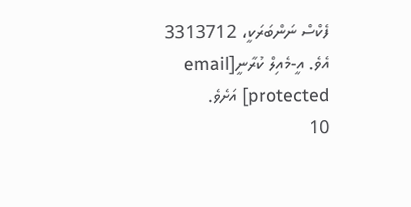ފެކްސް ނަންބަރަކީ، 3313712 އެވެ. އީ-މެއިލް ކުރާނީ[email protected] އަށެވެ.
10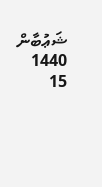ޝަޢުބާން 1440
15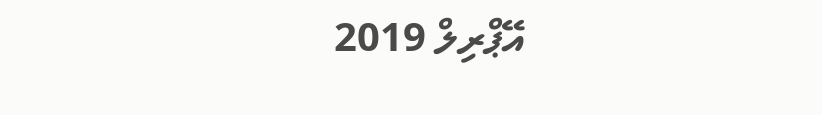އޭޕްރިލް 2019